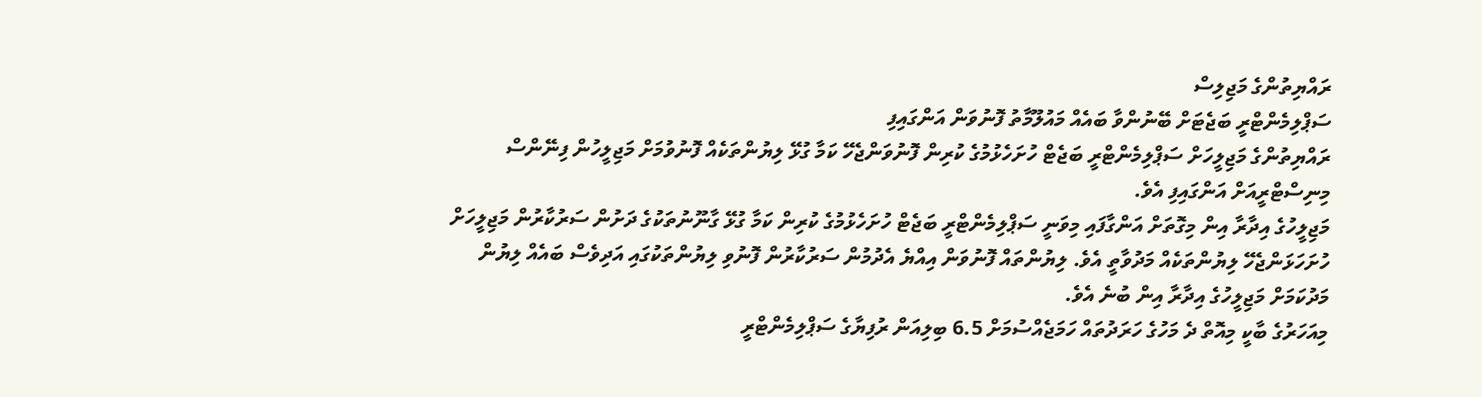ރައްޔިތުންގެ މަޖިލިސް
ސަޕްލިމެންޓްރީ ބަޖެޓަށް ބޭނުންވާ ބައެއް މައުލޫމާތު ފޮނުވަން އަންގައިފި
ރައްޔިތުންގެ މަޖިލީހަށް ސަޕްލިމެންޓްރީ ބަޖެޓް ހުށަހެޅުމުގެ ކުރިން ފޮނުވަންޖެހޭ ކަމާ ގުޅޭ ލިޔުންތަކެއް ފޮނުވުމަށް މަޖިލީހުން ފިނޭންސް މިނިސްޓްރީއަށް އަންގައިފި އެވެ.
މަޖިލީހުގެ އިދާރާ އިން މިގޮތަށް އަންގާފައި މިވަނީ ސަޕްލިމެންޓްރީ ބަޖެޓް ހުށަހެޅުމުގެ ކުރިން ކަމާ ގުޅޭ ގާނޫނުތަކުގެ ދަށުން ސަރުކާރުން މަޖިލީހަށް ހުށަހަޅަންޖެހޭ ލިޔުންތަކެއް މަދުވާތީ އެވެ. ލިޔުންތައް ފޮނުވަން އިއްޔެ އެދުމުން ސަރުކާރުން ފޮނުވި ލިޔުންތަކުގައި އަދިވެސް ބައެއް ލިޔުން މަދުކަމަށް މަޖިލީހުގެ އިދާރާ އިން ބުނެ އެވެ.
މިއަހަރުގެ ބާކީ މިއޮތް ދެ މަހުގެ ހަރަދުތައް ހަމަޖެއްސުމަށް 6.5 ބިލިއަން ރުފިޔާގެ ސަޕްލިމެންޓްރީ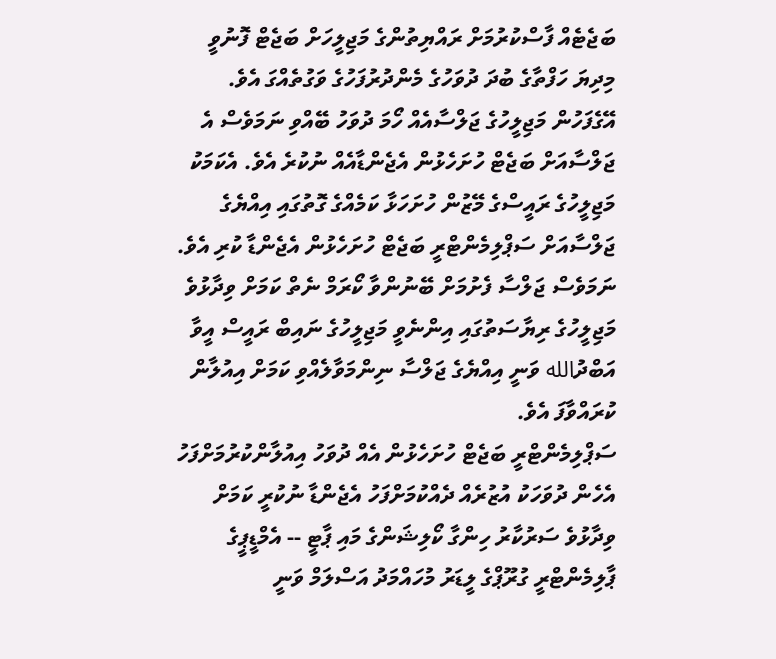ބަޖެޓެއް ފާސްކުރުމަށް ރައްޔިތުންގެ މަޖިލީހަށް ބަޖެޓް ފޮނުވީ މިދިޔަ ހަފްތާގެ ބުދަ ދުވަހުގެ މެންދުރުފަހުގެ ވަގުތެއްގަ އެވެ.
އޭގެފަހުން މަޖިލީހުގެ ޖަލްސާއެއް ހޯމަ ދުވަހު ބޭއްވި ނަމަވެސް އެ ޖަލްސާއަށް ބަޖެޓް ހުށަހެޅުން އެޖެންޑާއެއް ނުކުރެ އެވެ. އެކަމަކު މަޖިލީހުގެ ރައީސްގެ މޭޒުން ހުށަހަޅާ ކަމެއްގެ ގޮތުގައި އިއްޔެގެ ޖަލްސާއަށް ސަޕްލިމެންޓްރީ ބަޖެޓް ހުށަހެޅުން އެޖެންޑާ ކުރި އެވެ. ނަމަވެސް ޖަލްސާ ފެށުމަށް ބޭނުންވާ ކޯރަމް ނެތް ކަމަށް ވިދާޅުވެ މަޖިލީހުގެ ރިޔާސަތުގައި އިންނެވީ މަޖިލީހުގެ ނައިބް ރައީސް އީވާ އަބްދުالله ވަނީ އިއްޔެގެ ޖަލްސާ ނިންމަވާލެއްވި ކަމަށް އިއުލާން ކުރައްވާފަ އެވެ.
ސަޕްލިމެންޓްރީ ބަޖެޓް ހުށަހެޅުން އެއް ދުވަހު އިއުލާންކުރުމަށްފަހު އެހެން ދުވަހަކު އުޒުރެއް ދެއްކުމަށްފަހު އެޖެންޑާ ނުކުރީ ކަމަށް ވިދާޅުވެ ސަރުކާރު ހިންގާ ކޯލިޝަންގެ މައި ޕާޓީ -- އެމްޑީޕީގެ ޕާލިމެންޓްރީ ގުރޫޕްގެ ލީޑަރު މުހައްމަދު އަސްލަމް ވަނީ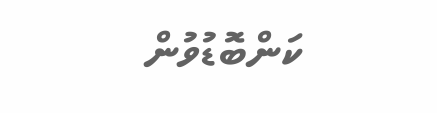ކަންބޮޑުވުން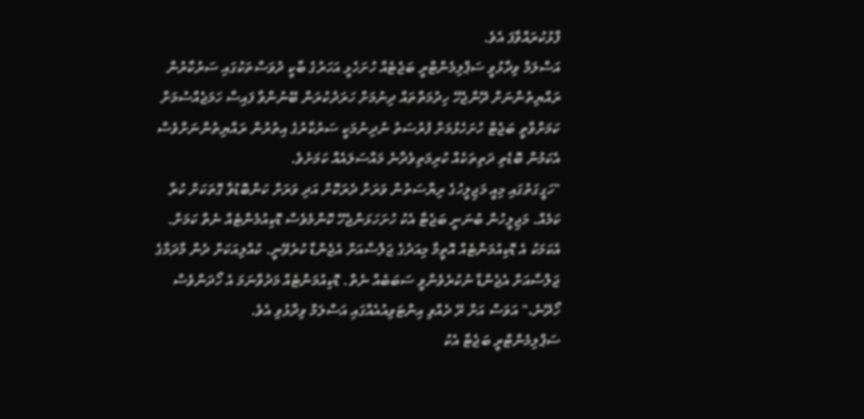ފާޅުކުރައްވާފަ އެވެ.
އަސްލަމް ވިދާޅުވީ ސަޕްލިމެންޓްރީ ބަޖެޓެއް ހުށަހެޅީ އަހަރުގެ ބާކީ ދުވަސްތަކުގައި ސަރުކާރުން ރައްޔިތުންނަށް ދޭންޖެހޭ ހިދުމަތްތައް ދިނުމަށް ހަރަދުކުރަން ބޭނުންވާ ފައިސާ ހަމަޖެއްސުމަށް ކަމަށްވާތީ ބަޖެޓް ހުށަހެޅުމަށް ފުރުސަތު ނުދިނުމަކީ ސަރުކާރުގެ އިތުރުން ރައްޔިތުންނަށްވެސް އެކަމުން ބޮޑެތި ދަތިތަކެއް ކުރިމަތިވެދާނެ މައްސަލައެއް ކަމަށެވެ.
"ހަގީގަތުގައި މިއީ މަޖިލީހުގެ ރިޔާސަތުން ވަރަށް ދެރަކޮށް އަދި ވަރަށް ކަންބޮޑުވާ ގޮތަކަށް ކުރާ ކަމެއް. މަޖިލީހުން ބުނަނީ ބަޖެޓާ އެކު ހުށަހަޅަންޖެހޭ ކޮންމެވެސް ޑޮކިއުމެންޓެއް ނެތް ކަމަށް. އެކަމަކު އެ ޑޮކިއުމަންޓެއް އޮތީމާ މިއަދުގެ ޖަލްސާއަށް އެޖެންޑާ ކުރެވޭނީ. ކުއްލިއަކަށް ދެން މާދަމާގެ ޖަލްސާއަށް އެޖެންޑާ ނުކުރެވެންވީ ސަބަބެއް ނެތް. ޑޮކިއުމަންޓެއް މަދުވާނަމަ އެ ހޯދަންވެސް ހޯދޭނެ،" އަވަސް އަށް ރޭ ދެއްވި އިންޓަވިއުއެއްގައި އަސްލަމް ވިދާޅުވި އެވެ.
ސަޕްލިމެންޓްރީ ބަޖެޓާ އެކު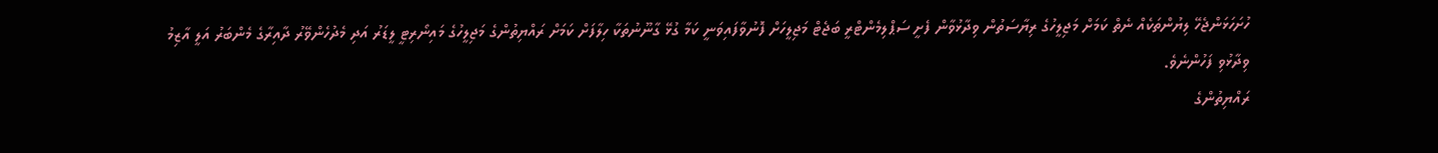ހުށަހަޅަންޖެހޭ ލިޔުންތަކެއް ނެތް ކަމަށް މަޖިލީހުގެ ރިޔާސަތުން ވިދާޅުވާން ފެށީ ސަޕްލިމެންޓްރީ ބަޖެޓް މަޖިލީހަށް ފޮނުވާފައިވަނީ ކަމާ ގުޅޭ ގާނޫނުތަކާ ހިލާފަށް ކަމަށް ރައްޔިތުންގެ މަޖިލީހުގެ މައިނޯރިޓީ ލީޑަރު އަދި މެދުހެންވޭރު ދާއިރާގެ މެންބަރު އަލީ އާޒިމު ވިދާޅުވި ފަހުންނެވެ.
ރައްޔިތުންގެ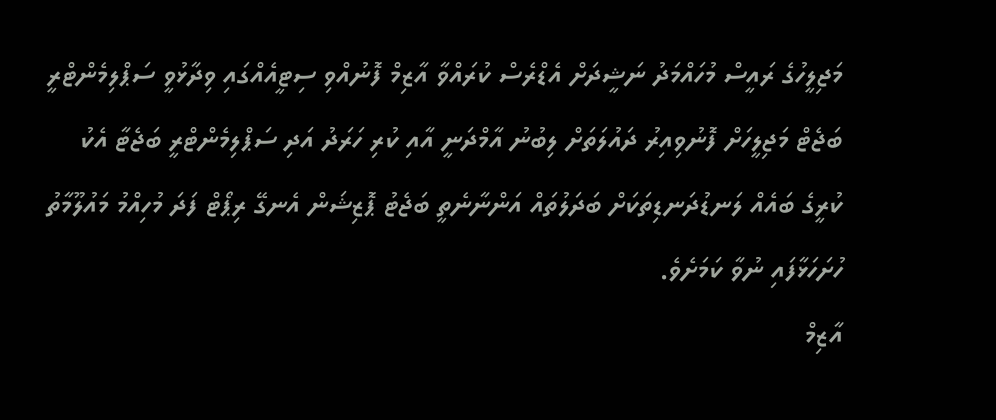މަޖިލީހުގެ ރައީސް މުހައްމަދު ނަޝީދަށް އެޑްރެސް ކުރައްވާ އާޒިމް ފޮނުއްވި ސިޓީއެއްގައި ވިދާޅުވީ ސަޕްލިމެންޓްރީ ބަޖެޓް މަޖިލީހަށް ފޮނުވިއިރު ދައުލަތަށް ލިބުނު އާމްދަނީ އާއި ކުރި ހަރަދު އަދި ސަޕްލިމެންޓްރީ ބަޖެޓާ އެކު ކުރީގެ ބައެއް ލަނޑުދަނޑިތަކަށް ބަދަލުތައް އަންނާނެތީ ބަޖެޓު ޕޮޒިޝަން އެނގޭ ރިޕޯޓް ފަދަ މުހިއްމު މައުލޫމާތު ހުށަހަޅާފައި ނުވާ ކަމަށެވެ.
އާޒިމް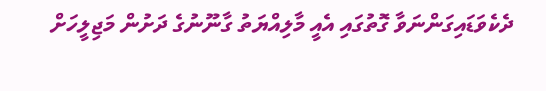ދެކެވަޑައިގަންނަވާ ގޮތުގައި އެއީ މާލިއްޔަތު ގާނޫނުގެ ދަށުން މަޖިލީހަށް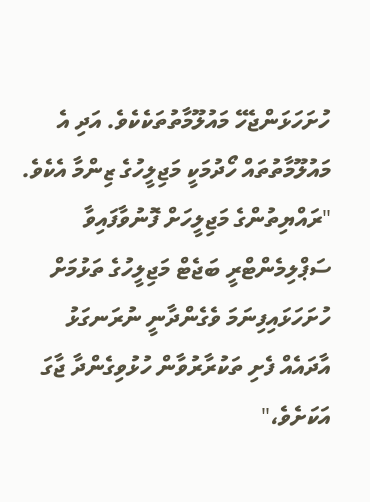ހުށަހަޅަންޖެހޭ މައުލޫމާތުތަކެކެވެ. އަދި އެ މައުލޫމާތުތައް ހޯދުމަކީ މަޖިލީހުގެ ޒިންމާ އެކެވެ.
"ރައްޔިތުންގެ މަޖިލީހަށް ފޮނުވާފައިވާ ސަޕްލިމެންޓްރީ ބަޖެޓް މަޖިލީހުގެ ތަޅުމަށް ހުށަހަޅައިފިނަމަ ވެގެންދާނީ ނުރަނގަޅު އާދައެއް ފެށި ތަކުރާރުވާން ހުޅުވިގެންދާ ޖާގަ އަކަށެވެ،"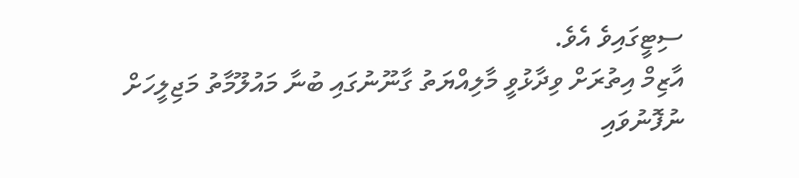ސިޓީގައިވެ އެވެ.
އާޒިމް އިތުރަށް ވިދާޅުވީ މާލިއްޔަތު ގާނޫނުގައި ބުނާ މައުލޫމާތު މަޖިލީހަށް ނުފޮނުވައި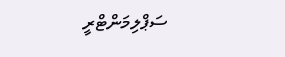ސަޕްލިމަންޓްރީ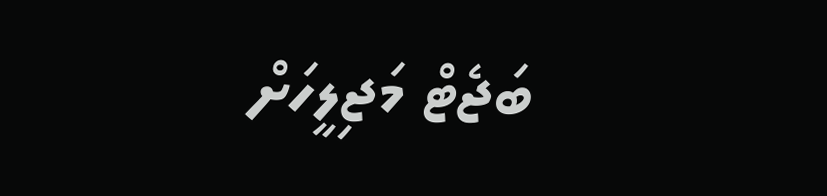ބަޖެޓް މަޖިލީހަށް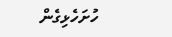ހުށަހެޅިގެން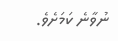ނުވާނެ ކަމަށެވެ.